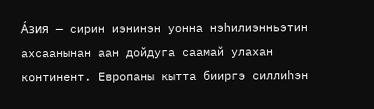А́зия — сирин иэнинэн уонна нэһилиэнньэтин ахсаанынан аан дойдуга саамай улахан континент. Европаны кытта бииргэ силлиһэн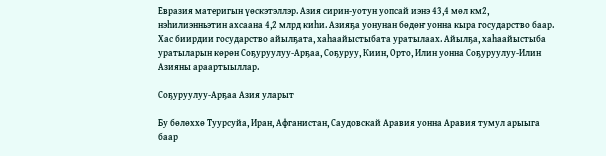Евразия материгын үөскэтэллэр. Азия сирин-уотун уопсай иэнэ 43,4 мөл км2, нэһилиэнньэтин ахсаана 4,2 млрд киһи. Азияҕа уонунан бөдөҥ уонна кыра государство баар. Хас биирдии государство айылҕата, хаһаайыстыбата уратылаах. Айылҕа, хаһаайыстыба уратыларын көрөн Соҕуруулуу-Арҕаа, Соҕуруу, Киин, Орто, Илин уонна Соҕуруулуу-Илин Азияны араартыыллар.

Соҕуруулуу-Арҕаа Азия уларыт

Бу бөлөххө Туурсуйа, Иран, Афганистан, Саудовскай Аравия уонна Аравия тумул арыыга баар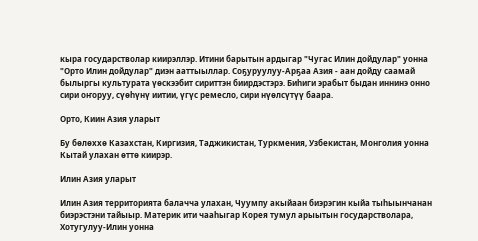кыра государстволар киирэллэр. Итини барытын ардыгар "Чугас Илин дойдулар" уонна "Орто Илин дойдулар" диэн ааттыыллар. Соҕуруулуу-Арҕаа Азия - аан дойду саамай былыргы культурата үөскээбит сириттэн биирдэстэрэ. Биһиги эрабыт быдан иннинэ онно сири оҥоруу, сүөһүнү иитии, үгүс ремесло, сири нүөлсүтүү баара.

Орто, Киин Азия уларыт

Бу бөлөххө Казахстан, Киргизия, Таджикистан, Туркмения, Узбекистан, Монголия уонна Кытай улахан өттө киирэр.

Илин Азия уларыт

Илин Азия территорията балачча улахан, Чуумпу акыйаан биэрэгин кыйа тыһыынчанан биэрэстэни тайыыр. Материк ити чааһыгар Корея тумул арыытын государстволара, Хотугулуу-Илин уонна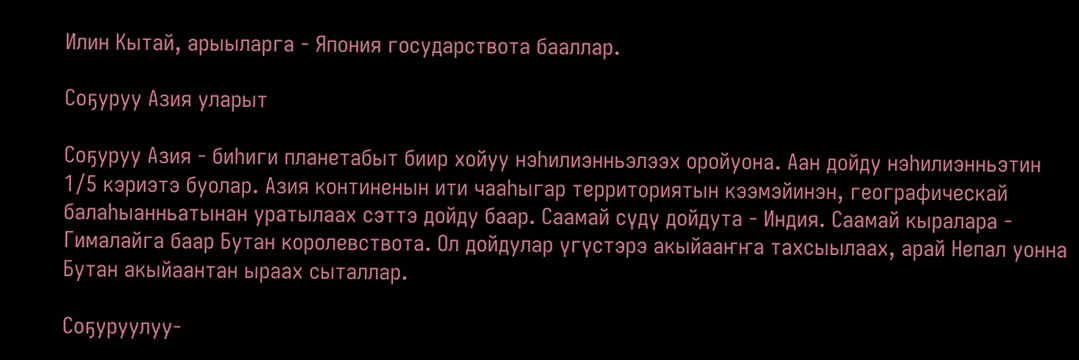Илин Кытай, арыыларга - Япония государствота бааллар.

Соҕуруу Азия уларыт

Соҕуруу Азия - биһиги планетабыт биир хойуу нэһилиэнньэлээх оройуона. Аан дойду нэһилиэнньэтин 1/5 кэриэтэ буолар. Азия континенын ити чааһыгар территориятын кээмэйинэн, географическай балаһыанньатынан уратылаах сэттэ дойду баар. Саамай сүдү дойдута - Индия. Саамай кыралара - Гималайга баар Бутан королевствота. Ол дойдулар үгүстэрэ акыйааҥҥа тахсыылаах, арай Непал уонна Бутан акыйаантан ыраах сыталлар.

Соҕуруулуу-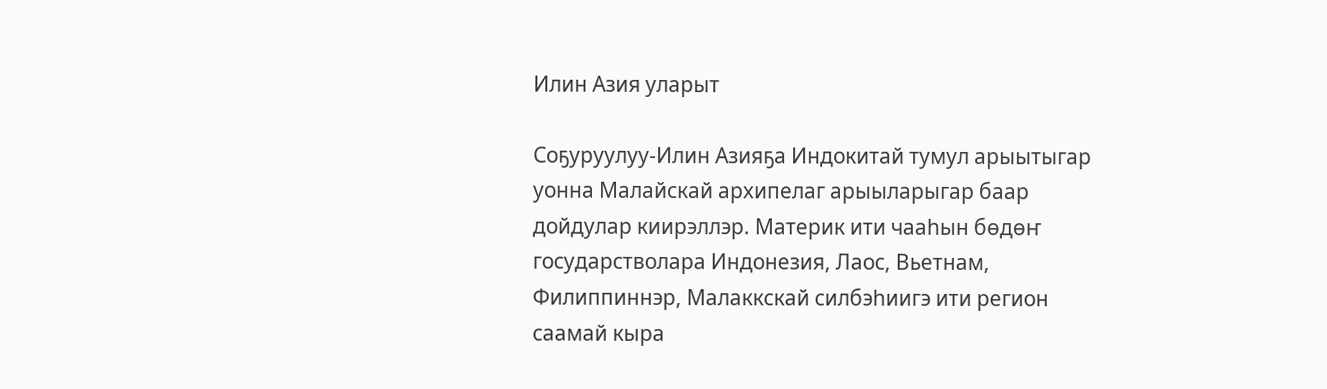Илин Азия уларыт

Соҕуруулуу-Илин Азияҕа Индокитай тумул арыытыгар уонна Малайскай архипелаг арыыларыгар баар дойдулар киирэллэр. Материк ити чааһын бөдөҥ государстволара Индонезия, Лаос, Вьетнам, Филиппиннэр, Малаккскай силбэһиигэ ити регион саамай кыра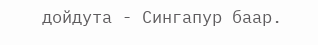дойдута - Сингапур баар.